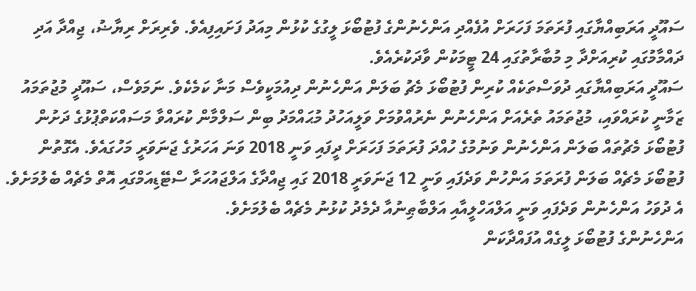ސައޫދީ އަރަބިއްޔާގައި ފުރަތަމަ ފަހަރަށް އުފެއްދި އަންހެނުންގެ ފުޓުބޯޅަ ލީގުގެ ކުޅުން މިއަދު ފަށައިފިއެވެ. ވެރިރަށް ރިޔާޟު، ޖިއްދާ އަދި ދައްމާމުގައި ކުރިއަށްދާ މި މުބާރާތުގައި 24 ޓީމަކުން ވާދަކުރެއެވެ.
ސައޫދީ އަރަބިއްޔާގައި ދުވަސްތަކެއް ކުރިން ފުޓުބޯޅަ މެޗު ބަލަން އަންހެނުން ދިއުމަކީވެސް މަނާ ކަމެކެވެ. ނަމަވެސް، ސައޫދީ މުޖުތަމައު ޒަމާނީ ކުރައްވައި، މުޖުތަމައު ތެރެއަށް އަންހެނުން ނެރުއްވުމަށް ވަލީއަހުދު މުޙައްމަދު ބިން ސަލްމާން ކުރައްވާ މަސައްކަތްޕުޅުގެ ދަށުން ފުޓުބޯޅަ މެޗުތައް ބަލަން އަންހެނުން ވަނުމުގެ ހުއްދަ ފުރަތަމަ ފަހަރަށް ދީފައި ވަނީ 2018 ވަނަ އަހަރުގެ ޖަނަވަރީ މަހުގައެވެ. އެގޮތުން ފުޓުބޯޅަ މެޗެއް ބަލަން ފުރަތަމަ އަންހުން ވަދެފައި ވަނީ 12 ޖަނަވަރީ 2018 ގައި ޖިއްދާގެ އަލްޖައުހަރާ ސްޓޭޑިއަމްގައި އޮތް މެޗެއް ބެލުމަށެވެ. އެ ދުވަހު އަންހެނުން ވަދެފައި ވަނީ އަލްއަހްލީއާއި އަލްބާޠިނުއާ ދެމެދު ކުޅުނު މެޗެއް ބެލުމަށެވެ.
އަންހެނުންގެ ފުޓުބޯޅަ ލީގެއް އުފައްދާކަން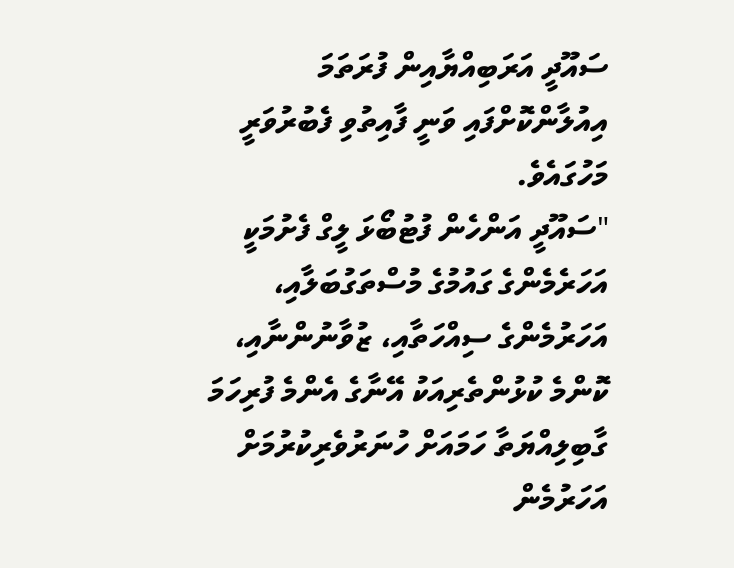ސައޫދީ އަރަބިއްޔާއިން ފުރަތަމަ އިއުލާންކޮށްފައި ވަނީ ފާއިތުވި ފެބުރުވަރީ މަހުގައެވެ.
"ސައޫދީ އަންހެން ފުޓުބޯޅަ ލީގް ފެށުމަކީ އަހަރެމެންގެ ގައުމުގެ މުސްތަގުބަލާއި، އަހަރުމެންގެ ސިއްހަތާއި، ޒުވާނުންނާއި، ކޮންމެ ކުޅުންތެރިއަކު އޭނާގެ އެންމެ ފުރިހަމަ ގާބިލިއްޔަތާ ހަމައަށް ހުނަރުވެރިކުރުމަށް އަހަރުމެން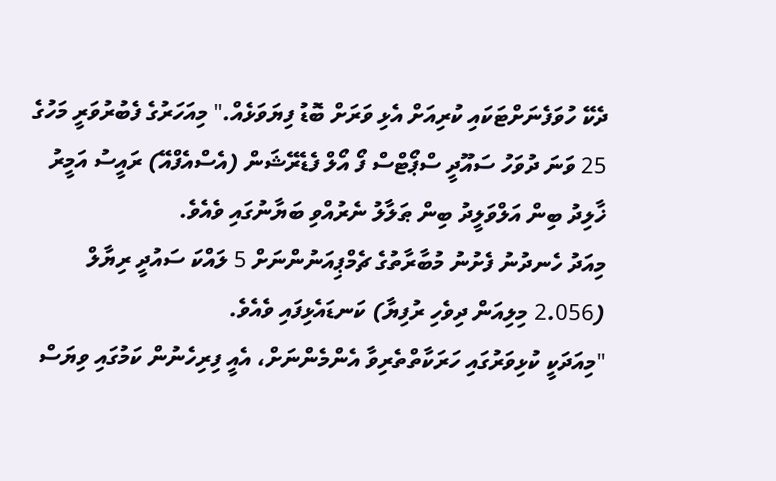ދެކޭ ހުވަފެނަށްޓަކައި ކުރިއަށް އެޅި ވަރަށް ބޮޑު ފިޔަވަޅެއް." މިއަހަރުގެ ފެބުރުވަރީ މަހުގެ 25 ވަނަ ދުވަހު ސައޫދީ ސްޕޯޓްސް ފޯ އޯލް ފެޑެރޭޝަން (އެސްއެފްއޭ) ރައީސު އަމީރު ޚާލިދު ބިން އަލްވަލީދު ބިން ޠަލާލު ނެރުއްވި ބަޔާނުގައި ވެއެވެ.
މިއަދު ހެނދުނު ފެށުނު މުބާރާތުގެ ޗެމްޕިއަނުންނަށް 5 ލައްކަ ސައުދީ ރިޔާލް (2.056 މިލިއަން ދިވެހި ރުފިޔާ) ކަނޑައެޅިފައި ވެއެވެ.
"މިއަދަކީ ކުޅިވަރުގައި ހަރަކާތްތެރިވާ އެންމެންނަށް، އެއީ ފިރިހެނުން ކަމުގައި ވިޔަސް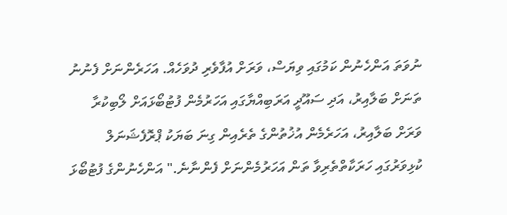ނުވަތަ އަންހެނުން ކަމުގައި ވިޔަސް، ވަރަށް އުފާވެރި ދުވަހެއް. އަހަރެންނަށް ފެނުނު ތަނަށް ބަލާއިރު، އަދި ސައޫދީ އަރަބިއްޔާގައި އަހަރުމެން ފުޓުބޯޅައަށް ލޯބިކުރާ ވަރަށް ބަލާއިރު، އަހަރެމެން އުޚުތުންގެ ތެރެއިން ގިނަ ބަޔަކު ޕްރޮފެޝަނަލް ކުޅިވަރުގައި ހަރަކާތްތެރިވާ ތަން އަހަރުމެންނަށް ފެންނާނެ." އަންހެނުންގެ ފުޓުބޯޅަ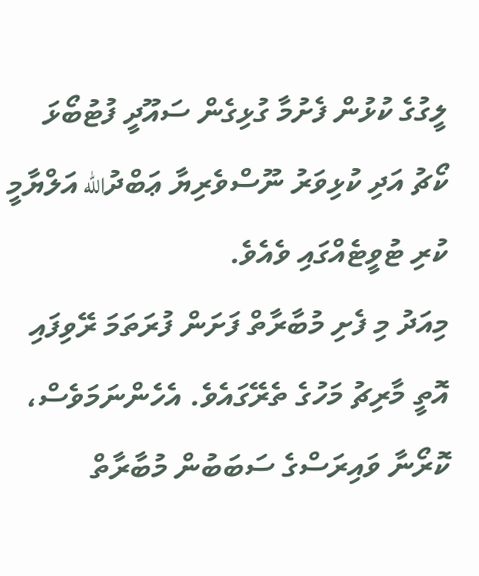ލީގުގެ ކުޅުން ފެށުމާ ގުޅިގެން ސައޫދީ ފުޓުބޯޅަ ކޯޗު އަދި ކުޅިވަރު ނޫސްވެރިޔާ ޢަބްދުالله އަލްޔާމީ ކުރި ޓުވީޓެއްގައި ވެއެވެ.
މިއަދު މި ފެށި މުބާރާތް ފަށަން ފުރަތަމަ ރޭވިފައި އޮތީ މާރިޗު މަހުގެ ތެރޭގައެވެ. އެހެންނަމަވެސް، ކޮރޯނާ ވައިރަސްގެ ސަބަބުން މުބާރާތް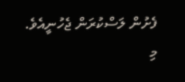ފެށުން ލަސްކުރަން ޖެހުނީއެވެ.
މި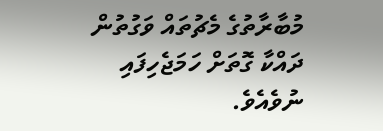މުބާރާތުގެ މެޗުތައް ވަގުތުން ދައްކާ ގޮތަށް ހަމަޖެހިފައި ނުވެއެވެ.